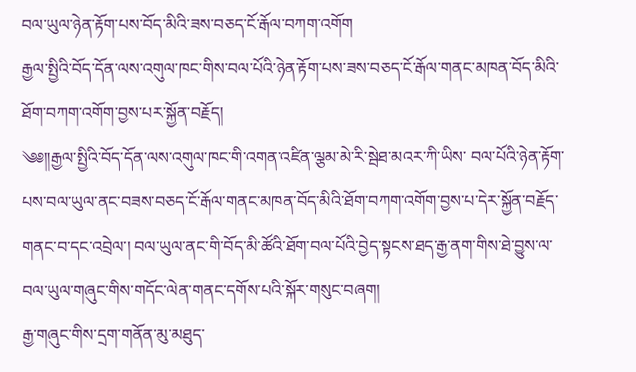བལ་ཡུལ་ཉེན་རྟོག་པས་བོད་མིའི་ཟས་བཅད་ངོ་རྒོལ་བཀག་འགོག
རྒྱལ་སྤྱིའི་བོད་དོན་ལས་འགུལ་ཁང་གིས་བལ་པོའི་ཉེན་རྟོག་པས་ཟས་བཅད་ངོ་རྒོལ་གནང་མཁན་བོད་མིའི་ཐོག་བཀག་འགོག་བྱས་པར་སྐྱོན་བརྗོད།
༄༅༎རྒྱལ་སྤྱིའི་བོད་དོན་ལས་འགུལ་ཁང་གི་འགན་འཛིན་ལྕམ་མེ་རི་སྦེཐ་མའར་ཀི་ཡིས་ བལ་པོའི་ཉེན་རྟོག་པས་བལ་ཡུལ་ནང་བཟས་བཅད་ངོ་རྒོལ་གནང་མཁན་བོད་མིའི་ཐོག་བཀག་འགོག་བྱས་པ་དེར་སྐྱོན་བརྗོད་གནང་བ་དང་འབྲེལ་། བལ་ཡུལ་ནང་གི་བོད་མི་ཚོའི་ཐོག་བལ་པོའི་བྱེད་སྟངས་ཐད་རྒྱ་ནག་གིས་ཐེ་བྱུས་ལ་བལ་ཡུལ་གཞུང་གིས་གདོང་ལེན་གནང་དགོས་པའི་སྐོར་གསུང་བཞག།
རྒྱ་གཞུང་གིས་དྲག་གནོན་མུ་མཐུད་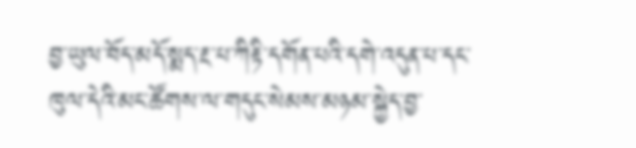བྱ་ཡུལ་བོད་མདོ་སྨད་རྔ་པ་ཀིརྟི་དགོན་པའི་དགེ་འདུན་པ་དང་ཁུལ་དེའི་མང་ཚོགས་ལ་གདུང་སེམས་མཉམ་སྐྱེད་བྱ་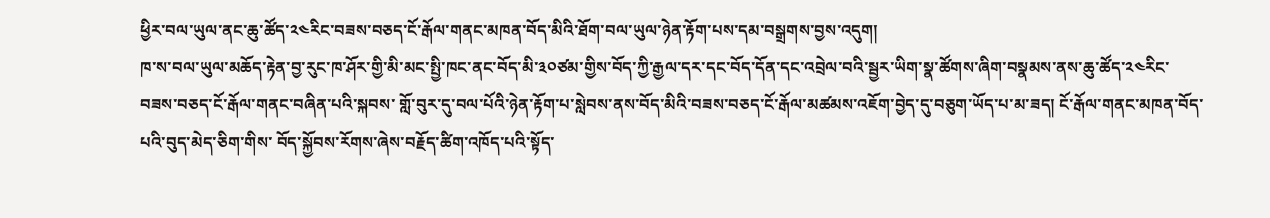ཕྱིར་བལ་ཡུལ་ནང་ཆུ་ཚོད་༢༤རིང་བཟས་བཅད་ངོ་རྒོལ་གནང་མཁན་བོད་མིའི་ཐོག་བལ་ཡུལ་ཉེན་རྟོག་པས་དམ་བསྒྲགས་བྱས་འདུག།
ཁ་ས་བལ་ཡུལ་མཆོད་རྟེན་བྱ་རུང་ཁ་ཤོར་གྱི་མི་མང་སྤྱི་ཁང་ནང་བོད་མི་༣༠ཙམ་གྱིས་བོད་ཀྱི་རྒྱལ་དར་དང་བོད་དོན་དང་འབྲེལ་བའི་སྦྱར་ཡིག་སྣ་ཚོགས་ཞིག་བསྣམས་ནས་ཆུ་ཚོད་༢༤རིང་བཟས་བཅད་ངོ་རྒོལ་གནང་བཞིན་པའི་སྐབས་ གློ་བུར་དུ་བལ་པོའི་ཉེན་རྟོག་པ་སླེབས་ནས་བོད་མིའི་བཟས་བཅད་ངོ་རྒོལ་མཚམས་འཇོག་བྱེད་དུ་བཅུག་ཡོད་པ་མ་ཟད། ངོ་རྒོལ་གནང་མཁན་བོད་པའི་བུད་མེད་ཅིག་གིས་ བོད་སྐྱོབས་རོགས་ཞེས་བརྗོད་ཚིག་འཁོད་པའི་སྟོད་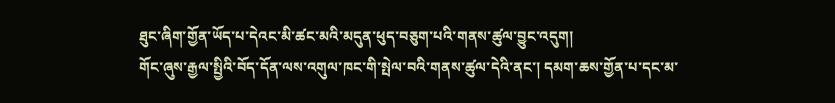ཐུང་ཞིག་གྱོན་ཡོད་པ་དེའང་མི་ཚང་མའི་མདུན་ཕུད་བཅུག་པའི་གནས་ཚུལ་བྱུང་འདུག།
གོང་ཞུས་རྒྱལ་སྤྱིའི་བོད་དོན་ལས་འགུལ་ཁང་གི་སྤེལ་བའི་གནས་ཚུལ་དེའི་ནང་། དམག་ཆས་གྱོན་པ་དང་མ་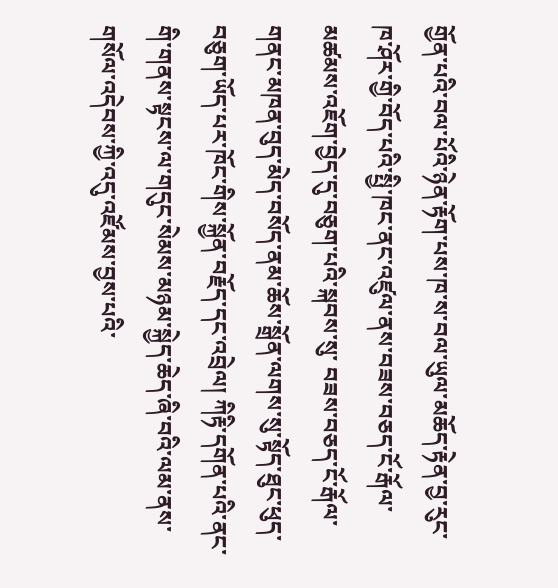གྱོན་པའི་བལ་པོའི་ཉེན་རྟོག་པས་ཁ་ས་བལ་ཡུལ་མཆོད་རྟེན་བྱ་རུང་ཁ་ཤོར་གྱི་བོད་པའི་སྤྱི་ཁང་ནང་འཛུལ་ནས་བཟས་བཅད་ངོ་རྒོལ་མཚམས་འཇོག་བྱེད་དུ་བཅུག་པའི་སྐབས་སུ་ བཟས་བཅད་ངོ་རྒོལ་གནང་མཁན་བུད་མེད་བསོད་ནམ་ཆོས་སྒྲོན་ལགས་སུ་སྟོད་ཐུང་ཕུད་བཅུག་ཡོད་པར་ཁོང་གིས་སྐྱོན་བརྗོད་དང་འབྲེལ། ཀིརྟི་དགོན་པའི་ནང་གི་གནས་སྟངས་ལ་གདུང་སེམས་མཉམ་སྐྱེད་ཆེད་ཞི་བའི་ལམ་ནས་གསོལ་འདེབས་ཀྱི་འདུ་འཛོམས་བྱས་པའི་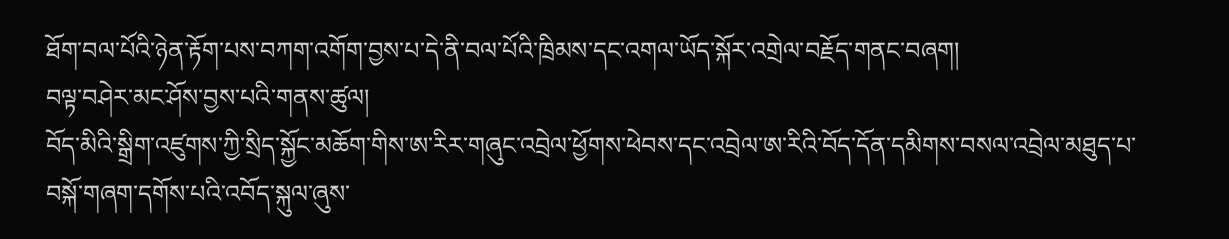ཐོག་བལ་པོའི་ཉེན་རྟོག་པས་བཀག་འགོག་བྱས་པ་དེ་ནི་བལ་པོའི་ཁྲིམས་དང་འགལ་ཡོད་སྐོར་འགྲེལ་བརྗོད་གནང་བཞག།
བལྟ་བཤེར་མང་ཤོས་བྱས་པའི་གནས་ཚུལ།
བོད་མིའི་སྒྲིག་འཛུགས་ཀྱི་སྲིད་སྐྱོང་མཆོག་གིས་ཨ་རིར་གཞུང་འབྲེལ་ཕྱོགས་ཕེབས་དང་འབྲེལ་ཨ་རིའི་བོད་དོན་དམིགས་བསལ་འབྲེལ་མཐུད་པ་བསྐོ་གཞག་དགོས་པའི་འབོད་སྐུལ་ཞུས་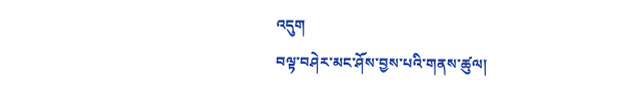འདུག
བལྟ་བཤེར་མང་ཤོས་བྱས་པའི་གནས་ཚུལ།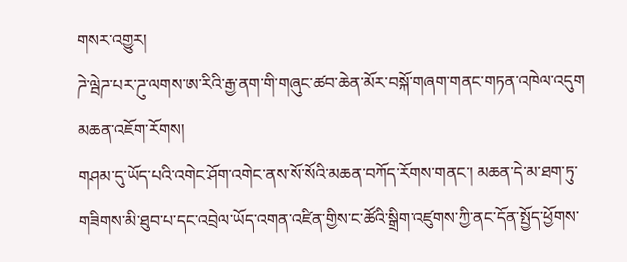གསར་འགྱུར།
ཌེ་ལྦེཌ་པར་ཌུ་ལགས་ཨ་རིའི་རྒྱ་ནག་གི་གཞུང་ཚབ་ཆེན་མོར་བསྐོ་གཞག་གནང་གཏན་འཁེལ་འདུག
མཆན་འཇོག་རོགས།
གཤམ་དུ་ཡོད་པའི་འགེང་ཤོག་འགེང་ནས་སོ་སོའི་མཆན་བཀོད་རོགས་གནང་། མཆན་དེ་མ་ཐག་ཏུ་གཟིགས་མི་ཐུབ་པ་དང་འབྲེལ་ཡོད་འགན་འཛིན་གྱིས་ང་ཚོའི་སྒྲིག་འཛུགས་ཀྱི་ནང་དོན་སྤྱོད་ཕྱོགས་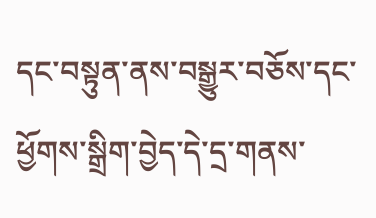དང་བསྟུན་ནས་བསྒྱུར་བཅོས་དང་ཕྱོགས་སྒྲིག་བྱེད་དེ་དྲ་གནས་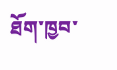ཐོག་ཁྱབ་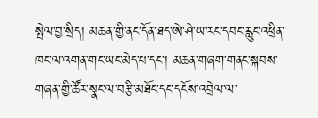སྤེལ་བྱ་སྲིད། མཆན་གྱི་ནང་དོན་ཐད་ཨེ་ཤེ་ཡ་རང་དབང་རླུང་འཕྲིན་ཁང་ལ་འགན་གང་ཡང་མེད་པ་དང་། མཆན་གཞག་གནང་སྐབས་གཞན་གྱི་ཚོར་སྣང་ལ་བརྩི་མཐོང་དང་དངོས་འབྲེལ་ལ་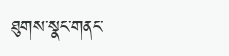ཐུགས་སྣང་གནང་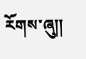རོགས་ཞུ༎